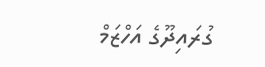ގުރައިދޫގެ އަހްޒަމް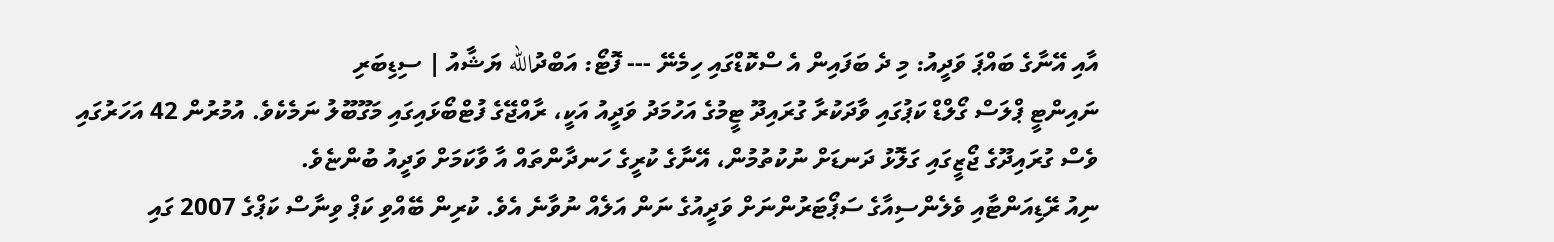އާއި އޭނާގެ ބައްޕަ ވަދީއު: މި ދެ ބަފައިން އެ ސްކޮޑްގައި ހިމެނޭ --- ފޮޓޯ: އަބްދުالله ޔަޝާއު | ސިޑިބަރި
ނައިންޓީ ޕްލަސް ގޯލްޑް ކަޕުގައި ވާދަކުރާ ގުރައިދޫ ޓީމުގެ އަހުމަދު ވަދީއު އަކީ، ރާއްޖޭގެ ފުޓްބޯޅައިގައި މަގޫބޫލު ނަމެކެވެ. އުމުރުން 42 އަހަރުގައި ވެސް ގުރައިދޫގެ ޖޯޒީގައި ގަލޮޅު ދަނޑަށް ނުކުތުމުން، އޭނާގެ ކުރީގެ ހަނދާންތައް އާ ވާކަމަށް ވަދީއު ބުންޏެވެ.
ނިއު ރޭޑިއަންޓާއި ވެލެންސިއާގެ ސަޕޯޓަރުންނަށް ވަދީއުގެ ނަން އަލެއް ނުވާނެ އެވެ. ކުރިން ބޭއްވި ކަޕް ވިނާސް ކަޕްގެ 2007 ގައި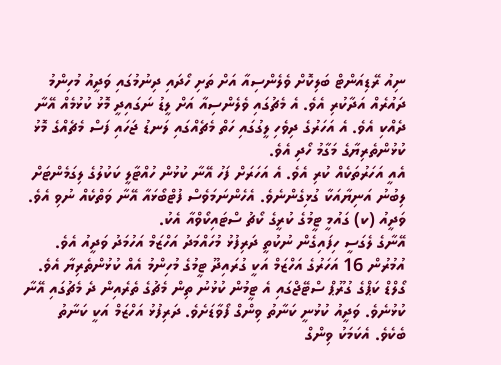ނިއު ރޭޑިއަންޓް ބަލިކޮށް ވެލެންސިއާ އަށް ތަށި ހޯދައި ދިނުމުގައި ވަދީއު މުހިންމު ދައުރެއް އަދާކުރި އެވެ. އެ މެޗުގައި ވެލެންސިއާ އަށް ލީޑު ނަގައިދީ މޮޅު ކުޅުމެއް އޭނާ ދެއްކި އެވެ. އެ އަހަރުގެ ދިވެހި ލީގުގައި ހަތް މެޗެއްގައި ލަނޑު ޖަހައި ފަސް މެޗެއްގެ މޮޅު ކުޅުންތެރިޔާގެ މަގާމު ހޯދި އެވެ.
އެއީ އަހަރުތަކެއް ކުރި އެވެ. އެ އަހަރަށް ފަހު އޭނާ ކުޅުން ހުއްޓާލީ ކަކުލުގެ ލިގަމެންޓަށް ލިބުނު އަނިޔާއަކާ ގުޅިގެންނެވެ. އެހެންނަމަވެސް ފުޓްބޯޅައާ އޭނާ ވަތްކެއް ނުވި އެވެ.
ވަދީއު (ކ) ގައުމީ ޓީމުގެ ކުރީގެ ކޯޗު ސްޓައިކޯވްއާ އެކު.
އޭނާގެ ލެގަސީ ހިފައިގެން ނުކުތީ ދަރިފުޅު މުހައްމަދު އަހްޒަމް އަހުމަދު ވަދީއު އެވެ. އުމުރުން 16 އަހަރުގެ އަހްޒަމް އަކީ ގުރައިދޫ ޓީމުގެ މުހިންމު އެއް ކުޅުންތެރިޔާ އެވެ. ގޯލްޑް ކަޕްގެ ގުރޫޕް ސްޓޭޖްގައި އެ ޓީމުން ކުޅުނު ތިން މެޗުގެ ތެރެއިން ދެ މެޗުގައި އޭނާ ކުޅުނެވެ. ވަދީއު ކުޅުނީ ކަނާތު ވިންގް ފޯވާޑަށެވެ. ދަރިފުޅު އަހްޒަމް އަކީ ކަނާތު ބެކެވެ. އެކަމަކު ވިންގް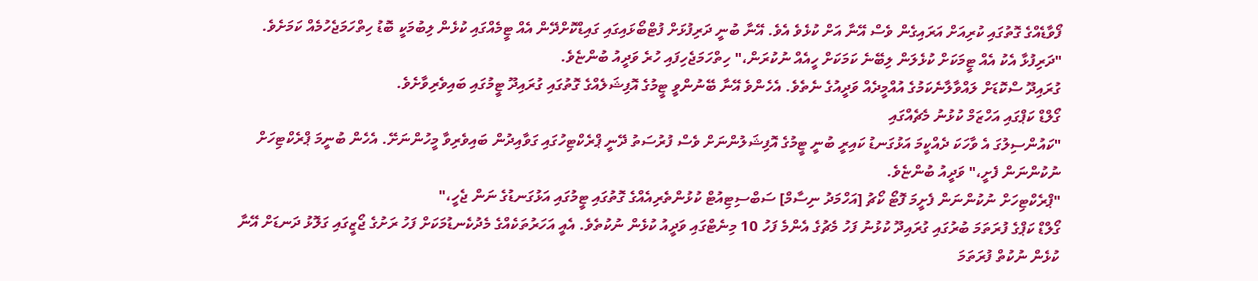ފޯވާޑެއްގެ ގޮތުގައި ކުރިއަށް އަރައިގެން ވެސް އޭނާ އަށް ކުޅެވެ އެވެ. އޭނާ ބުނީ ދަރިފުޅަށް ފުޓްބޯޅައިގައި ގައިޑްކޮށްދޭން އެއް ޓީމެއްގައި ކުޅެން ލިބުމަކީ ބޮޑު ހިތްހަމަޖެހުމެއް ކަމަށެވެ.
"ދަރިފުޅާ އެކު އެއް ޓީމަކަށް ކުޅެލަން ލިބޭނެ ކަމަކަށް ހީއެއް ނުކުރަން،" ހިތްހަމަޖެހިފައި ހުރެ ވަދީއު ބުންޏެވެ.
ގުރައިދޫ ސްކޮޑަށް ލައްވާލާނެކަމުގެ އުއްމީދެއް ވަދީއުގެ ނެތެވެ. އެހެންވެ އޭނާ ބޭނުންވީ ޓީމުގެ އޮފިޝަލެއްގެ ގޮތުގައި ގުރައިދޫ ޓީމުގައި ބައިވެރިވާށެވެ.
ގޯލްޑް ކަޕްގައި އަހްޒަމް ކުޅުނު މެޗެއްގައި
"ކައުންސިލުގަ އެ ވާހަކަ ދެއްކީމަ އަޅުގަނޑު ކައިރީ ބުނީ ޓީމުގެ އޮފިޝަލުންނަށް ވެސް ފުރުސަތު ދޭނީ ޕްރެކްޓިހުގައި ގަވާއިދުން ބައިވެރިވާ މީހުންނަށޭ. އެހެން ބުނީމަ ޕްރެކްޓިހަށް ނުކުންނަން ފެށީ،" ވަދީއު ބުންޏެވެ.
"ޕްރެކްޓިހަށް ނުކުންނަން ފެށީމަ ފޮޓޯ ކޯޗު [އަހްމަދު ނިސާމް] ސަބްސިޓިއުޓް ކުޅުންތެރިއެއްގެ ގޮތުގައި ޓީމުގައި އަޅުގަނޑުގެ ނަން ޖެހީ،"
ގޯލްޑް ކަޕްގެ ފުރަތަމަ ބުރުގައި ގުރައިދޫ ކުޅުނު ފަހު މެޗުގެ އެންމެ ފަހު 10 މިނެޓްގައި ވަދީއު ކުޅެން ނުކުތެވެ. އެއީ އަހަރުތަކެއްގެ މެދުކެނޑުމަކަށް ފަހު ރަށުގެ ޖޯޒީގައި ގަލޮޅު ދަނޑަށް އޭނާ ކުޅެން ނުކުތް ފުރަތަމަ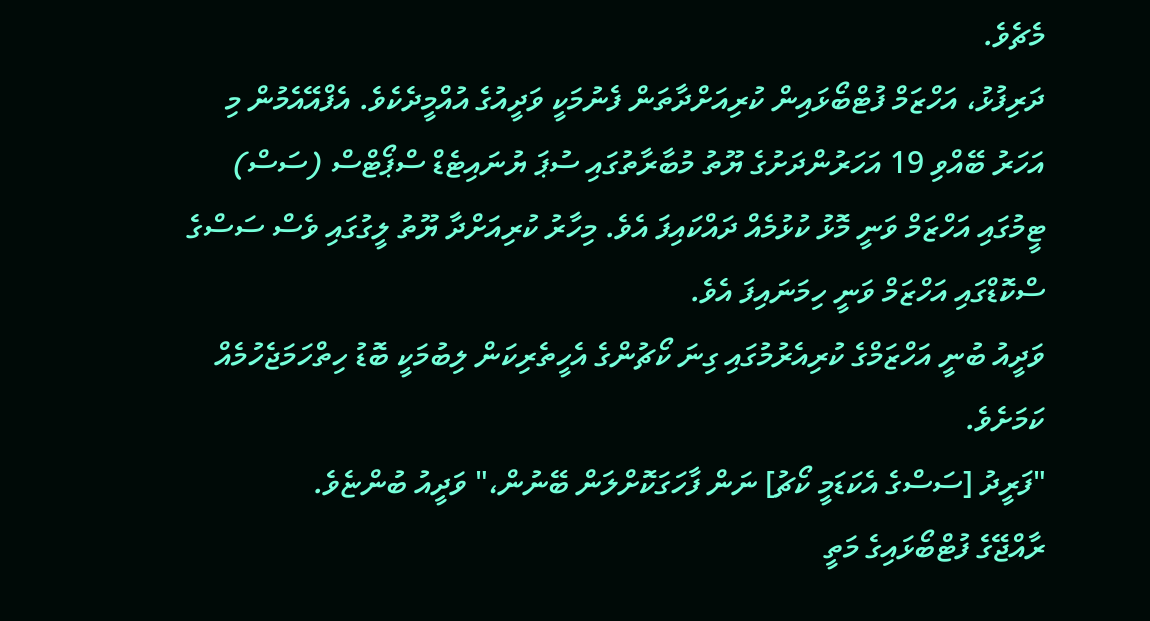މެޗެވެ.
ދަރިފުޅު، އަހްޒަމް ފުޓްބޯޅައިން ކުރިއަށްދާތަން ފެނުމަކީ ވަދީއުގެ އުއްމީދެކެވެ. އެފްއޭއެމުން މި އަހަރު ބޭއްވި 19 އަހަރުންދަށުގެ ޔޫތު މުބާރާތުގައި ސުޕަ ޔުނައިޓެޑް ސްޕޯޓްސް (ސަސް) ޓީމުގައި އަހްޒަމް ވަނީ މޮޅު ކުޅުމެއް ދައްކައިފަ އެވެ. މިހާރު ކުރިއަށްދާ ޔޫތު ލީގުގައި ވެސް ސަސްގެ ސްކޮޑްގައި އަހްޒަމް ވަނީ ހިމަނައިފަ އެވެ.
ވަދީއު ބުނީ އަހްޒަމްގެ ކުރިއެރުމުގައި ގިނަ ކޯޗުންގެ އެހީތެރިކަން ލިބުމަކީ ބޮޑު ހިތްހަމަޖެހުމެއް ކަމަށެވެ.
"ފަރީދު [ސަސްގެ އެކަޑަމީ ކޯޗު] ނަން ފާހަގަކޮށްލަން ބޭނުން،" ވަދީއު ބުންޏެވެ.
ރާއްޖޭގެ ފުޓްބޯޅައިގެ މަތީ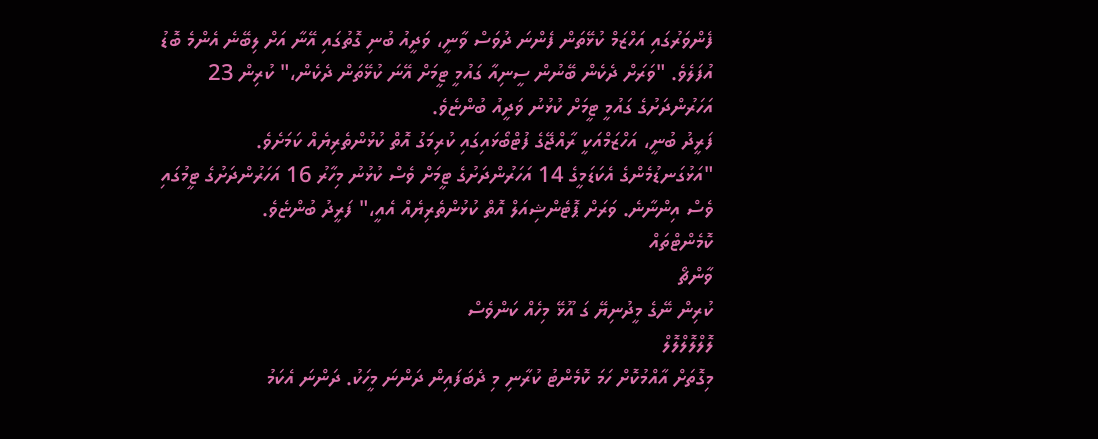ފެންވަރުގައި އަހްޒަމް ކުޅޭތަން ފެންނަ ދުވަސް ވާނީ، ވަދީއު ބުނި ގޮތުގައި އޭނާ އަށް ލިބޭނެ އެންމެ ބޮޑު އުފަލެވެ. "ވަރަށް ދެކެން ބޭނުން ސީނިއާ ގައުމީ ޓީމަށް އޭނަ ކުޅޭތަން ދެކެން،" ކުރިން 23 އަހަރުންދަށުގެ ގައުމީ ޓީމަށް ކުޅުނު ވަދީއު ބުންޏެވެ.
ފަރީދު ބުނީ، އަހްޒަމްއަކީ ރާއްޖޭގެ ފުޓްބޯޅައިގައި ކުރިމަގު އޮތް ކުޅުންތެރިޔެއް ކަމަށެވެ.
"އަޅުގަނޑުމެންގެ އެކަޑަމީގެ 14 އަހަރުންދަށުގެ ޓީމަށް ވެސް ކުޅުނު މިހާރު 16 އަހަރުންދަށުގެ ޓީމުގައި ވެސް އިންނާނެ. ވަރަށް ޕޮޓެންޝިއަލް އޮތް ކުޅުންތެރިޔެއް އެއީ،" ފަރީދު ބުންޏެވެ.
ކޮމެންޓްތައް
ވާންޗޯ
ކުރިން ނޭގެ މީދުނިޔޭ ގަ އޫޅޭ މިހެއް ކަންވެސް
ލޮލްލޮލްލޮލް
މިގޮތަށް އާއްމުކޮށް ހަމަ ކޮމެންޓު ކުރާނި މި ދެބަފައިން ދަންނަ މީހަކު. ދަންނަ އެކަމު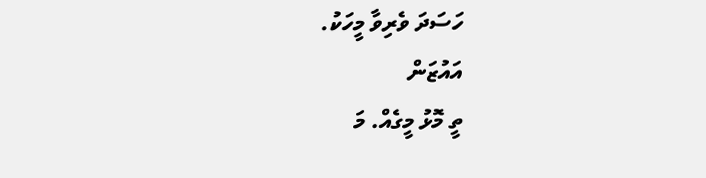ހަސަދަ ވެރިވާ މީހަކު.
އައުޒަން
ތީ މޮޅު މީގެއް. މަ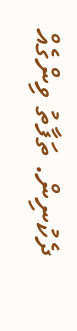ދެކުނިން. ތަފާތު ވިންގެއް